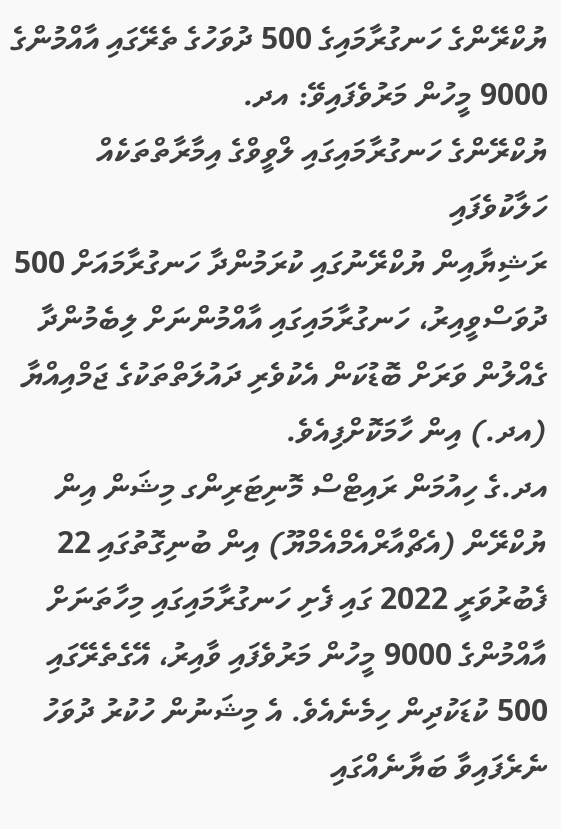ޔުކްރޭންގެ ހަނގުރާމައިގެ 500 ދުވަހުގެ ތެރޭގައި އާއްމުންގެ 9000 މީހުން މަރުވެފައިވޭ: އދ.
ޔުކްރޭންގެ ހަނގުރާމައިގައި ލްވީވްގެ އިމާރާތްތަކެއް ހަލާކުވެފައި
ރަޝިޔާއިން ޔުކްރޭނުގައި ކުރަމުންދާ ހަނގުރާމައަށް 500 ދުވަސްވީއިރު، ހަނގުރާމައިގައި އާއްމުންނަށް ލިބެމުންދާ ގެއްލުން ވަރަށް ބޮޑުކަން އެކުވެރި ދައުލަތްތަކުގެ ޖަމްއިއްޔާ (އދ.) އިން ހާމަކޮށްފިއެވެ.
އދ.ގެ ހިއުމަން ރައިޓްސް މޮނިޓަރިންގ މިޝަން އިން ޔުކްރޭން (އެޗްއާރްއެމްއެމްޔޫ) އިން ބުނިގޮތުގައި 22 ފެބުރުވަރީ 2022 ގައި ފެށި ހަނގުރާމައިގައި މިހާތަނަށް އާއްމުންގެ 9000 މީހުން މަރުވެފައި ވާއިރު، އޭގެތެރޭގައި 500 ކުޑަކުދިން ހިމެނެއެވެ. އެ މިޝަނުން ހުކުރު ދުވަހު ނެރެފައިވާ ބަޔާނެއްގައި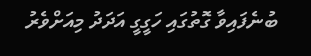ބުނެފައިވާ ގޮތުގައި ހަގީގީ އަދަދު މިއަށްވެރު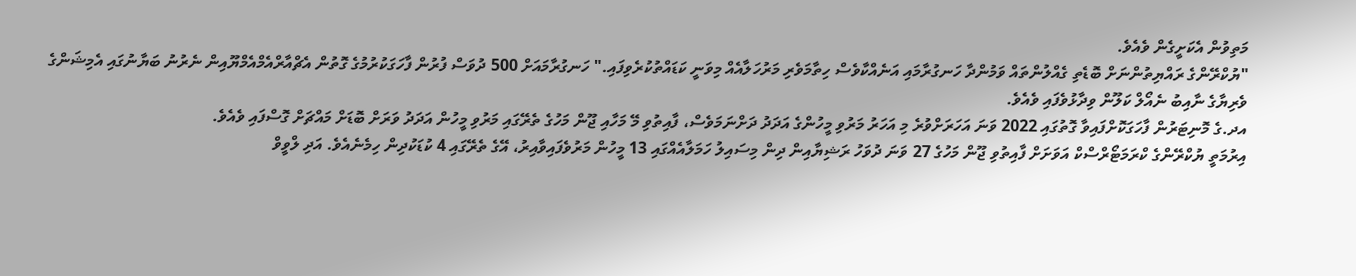މަތިވުން އެކަށީގެން ވެއެވެ.
"ޔުކްރޭންގެ ރައްޔިތުންނަށް ބޮޑެތި ގެއްލުންތައް ވަމުންދާ ހަނގުރާމައި އަނެއްކާވެސް ހިތާމަވެރި މަރުހަލާއެއް މިވަނީ ކަޑައްތުކުރެވިފައި." ހަނގުރާމައަށް 500 ދުވަސް ފުރުން ފާހަގަކުރުމުގެ ގޮތުން އެޗްއާރްއެމްއެމްޔޫއިން ނެރުނު ބަޔާނުގައި އެމިޝަންގެ ވެރިޔާގެ ނާއިބު ނެއޯލް ކަލޫން ވިދާޅުވެފައި ވެއެވެ.
އދ.ގެ މޮނިޓަރުން ފާހަގަކޮށްފައިވާ ގޮތުގައި 2022 ވަނަ އަހަރަށްވުރެ މި އަހަރު މަރުވި މީހުންގެ އަދަދު ދަށްނަމަވެސް، ފާއިތުވި މޭ މަހާއި ޖޫން މަހުގެ ތެރޭގައި މަރުވި މީހުން އަދަދު ވަރަށް ބޮޑަށް މައްޗަށް ގޮސްފައި ވެއެވެ.
އިރުމަތީ ޔުކްރޭންގެ ކްރަމަޓޯރްސްކް އަވަށަށް ފާއިތުވި ޖޫން މަހުގެ 27 ވަނަ ދުވަހު ރަޝިޔާއިން ދިން މިސައިލު ހަމަލާއެއްގައި 13 މީހުން މަރުވެފައިވާއިރު، އޭގެ ތެރޭގައި 4 ކުޑަކުދިން ހިމެނެއެވެ. އަދި ލްވީވް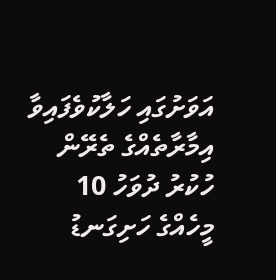އަވަށުގައި ހަލާކުވެފައިވާ އިމާރާތެއްގެ ތެރޭން ހުކުރު ދުވަހު 10 މީހެއްގެ ހަށިގަނޑު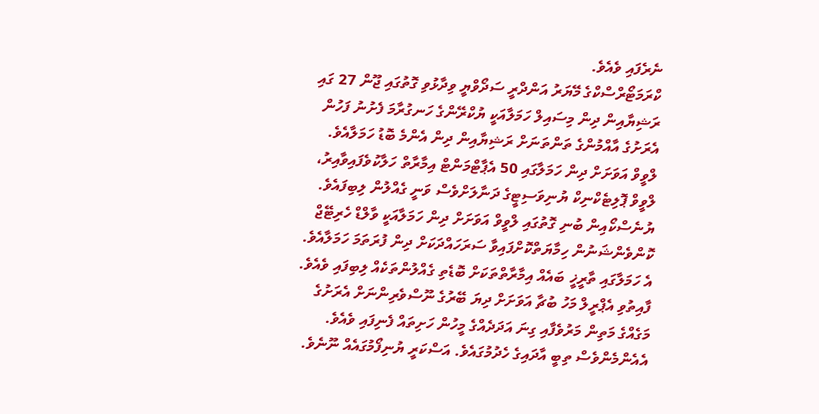ނެރެފައި ވެއެވެ.
ކްރަމަޓޯރްސްކްގެ މޭޔަރު އަންދްރީ ސަދޯވްޔީ ވިދާޅުވި ގޮތުގައި ޖޫން 27 ގައި ރަޝިޔާއިން ދިން މިސައިލް ހަމަލާއަކީ ޔުކްރޭންގެ ހަނގުރާމަ ފެށުނު ފަހުން އެރަށުގެ އާއްމުންގެ ތަންތަނަށް ރަޝިޔާއިން ދިން އެންމެ ބޮޑު ހަމަލާއެވެ.
ލްވީވް އަވަށަށް ދިން ހަމަލާގައި 50 އެޕާޓްމަންޓް އިމާރާތް ހަލާކުވެފައިވާއިރު، ލްވީވް ޕޮލިޓެކްނިކް ޔުނިވަސިޓީގެ ދަނާލަށްވެސް ވަނީ ގެއްލުން ލިބިފައެވެ.
ޔުނެސްކޯއިން ބުނި ގޮތުގައި ލްވީވް އަވަށަށް ދިން ހަމަލާއަކީ ވާލްޑް ހެރިޓޭޖް ކޮންވެންޝަނުން ހިމާޔަތްކޮށްފައިވާ ސަރަހައްދަކަށް ދިން ފުރަތަމަ ހަމަލާއެވެ. އެ ހަމަލާގައި ތާރީޚީ ބައެއް އިމާރާތްތަކަށް ބޮޑެތި ގެއްލުންތަކެއް ލިބިފައި ވެއެވެ.
ފާއިތުވި އެޕްރީލް މަހު ބުޗާ އަވަށަށް ދިޔަ ބޭރުގެ ނޫސްވެރިންނަށް އެރަށުގެ މަގެއްގެ މަތިން މަރުވެފާއި ގިނަ އަދަދެއްގެ މީހުން ހަށިތައް ފެނިފައި ވެއެވެ. އެއެންމެންވެސް ތިބީ އާދައިގެ ހެދުމުގައެވެ. އަސްކަރީ ޔުނިފޯމުގައެއް ނޫނެވެ.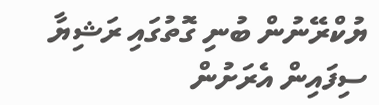ޔުކްރޭނުން ބުނި ގޮތުގައި ރަޝިޔާ ސިފައިން އެރަށުން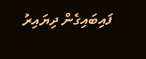ފައިބައިގެން ދިޔައިރު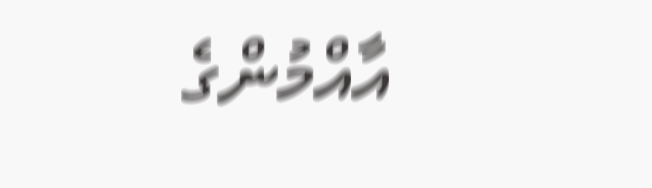އާއްމުންގެ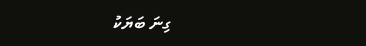ގިނަ ބަޔަކު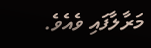މަރާލާފައި ވެއެވެ.